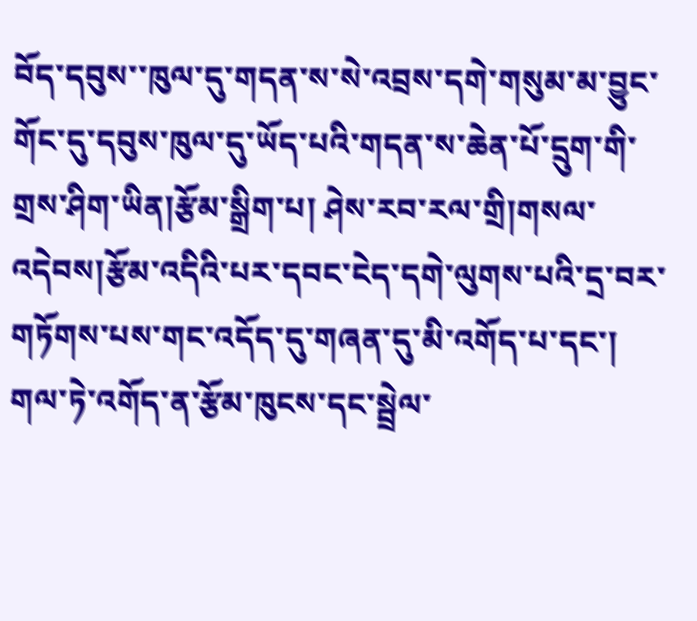བོད་དབུས་་ཁུལ་དུ་གདན་ས་སེ་འབྲས་དགེ་གསུམ་མ་བྱུང་གོང་དུ་དབུས་ཁུལ་དུ་ཡོད་པའི་གདན་ས་ཆེན་པོ་དྲུག་གི་གྲས་ཤིག་ཡིན།རྩོམ་སྒྲིག་པ། ཤེས་རབ་རལ་གྲི།གསལ་འདེབས།རྩོམ་འདིའི་པར་དབང་ངེད་དགེ་ལུགས་པའི་དྲ་བར་གཏོགས་པས་གང་འདོད་དུ་གཞན་དུ་མི་འགོད་པ་དང་། གལ་ཏེ་འགོད་ན་རྩོམ་ཁུངས་དང་སྦྲེལ་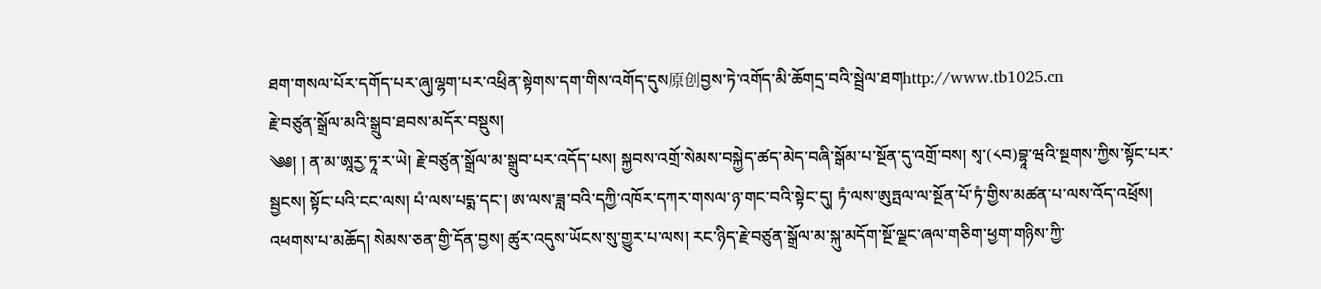ཐག་གསལ་པོར་དགོད་པར་ཞུ།ལྷག་པར་འཕྲིན་སྟེགས་དག་གིས་འགོད་དུས原创བྱས་ཏེ་འགོད་མི་ཆོགདྲ་བའི་སྦྲེལ་ཐགhttp://www.tb1025.cn
རྗེ་བཙུན་སྒྲོལ་མའི་སྒྲུབ་ཐབས་མདོར་བསྡུས།
༄༅། ། ན་མ་ཨཱརྱ་ཏཱ་ར་ཡེ། རྗེ་བཙུན་སྒྲོལ་མ་སྒྲུབ་པར་འདོད་པས། སྐྱབས་འགྲོ་སེམས་བསྐྱེད་ཚད་མེད་བཞི་སྒོམ་པ་སྔོན་དུ་འགྲོ་བས། སྭ་(༨བ)བྷཱ་ཝའི་སྔགས་ཀྱིས་སྟོང་པར་སྦྱངས། སྟོང་པའི་ངང་ལས། པཾ་ལས་པདྨ་དང་། ཨ་ལས་ཟླ་བའི་དཀྱི་འཁོར་དཀར་གསལ་ཉ་གང་བའི་སྟེང་དུ། ཏཾ་ལས་ཨུཏྤལ་ལ་སྔོན་པོ་ཏཾ་གྱིས་མཚན་པ་ལས་འོད་འཕྲོས། འཕགས་པ་མཆོད། སེམས་ཅན་གྱི་དོན་བྱས། ཚུར་འདུས་ཡོངས་སུ་གྱུར་པ་ལས། རང་ཉིད་རྗེ་བཙུན་སྒྲོལ་མ་སྐུ་མདོག་སྔོ་ལྗང་ཞལ་གཅིག་ཕྱག་གཉིས་ཀྱི་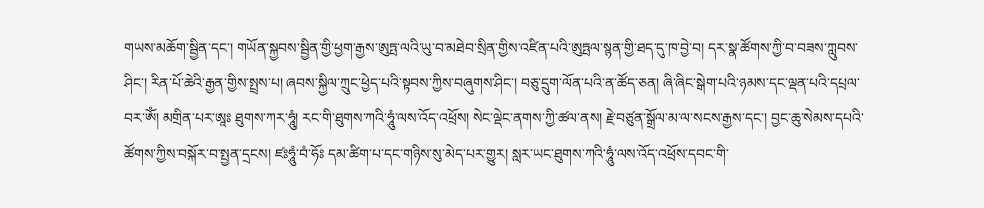གཡས་མཆོག་སྦྱིན་དང་། གཡོན་སྐྱབས་སྦྱིན་གྱི་ཕྱག་རྒྱས་ཨུཏྤ་ལའི་ཡུ་བ་མཐེབ་སྲིན་གྱིས་འཛིན་པའི་ཨུཏྤལ་སྙན་གྱི་ཐད་དུ་ཁ་བྱེ་བ། དར་སྣ་ཚོགས་ཀྱི་བ་བཟས་ཀླུབས་ཤིང་། རིན་པོ་ཆེའི་རྒྱན་གྱིས་སྤྲས་པ། ཞབས་སྐྱིལ་ཀྲུང་ཕྱེད་པའི་སྟབས་ཀྱིས་བཞུགས་ཤིང་། བཅུ་དྲུག་ལོན་པའི་ན་ཚོད་ཅན། ཞི་ཞིང་སྒེག་པའི་ཉམས་དང་ལྡན་པའི་དཔྲལ་བར་ཨོཾ། མགྲིན་པར་ཨཱཿ ཐུགས་ཀར་ཧཱུཾ། རང་གི་ཐུགས་ཀའི་ཧཱུཾ་ལས་འོད་འཕྲོས། སེང་ལྡེང་ནགས་ཀྱི་ཚལ་ནས། རྗེ་བཙུན་སྒྲོལ་མ་ལ་སངས་རྒྱས་དང་། བྱང་ཆུ་སེམས་དཔའི་ཚོགས་ཀྱིས་བསྐོར་བ་སྤྱན་དྲངས། ཛཿཧཱུཾ་བཾ་ཧོཿ དམ་ཚིག་པ་དང་གཉིས་སུ་མེད་པར་གྱུར། སླར་ཡང་ཐུགས་ཀའི་ཧཱུཾ་ལས་འོད་འཕྲོས་དབང་གི་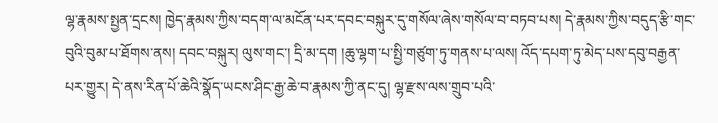ལྷ་རྣམས་སྤྱན་དྲངས། ཁྱེད་རྣམས་ཀྱིས་བདག་ལ་མངོན་པར་དབང་བསྐུར་དུ་གསོལ་ཞེས་གསོལ་བ་བཏབ་པས། དེ་རྣམས་ཀྱིས་བདུད་རྩི་གང་བུའི་བུམ་པ་ཐོགས་ནས། དབང་བསྐུར། ལུས་གང་། དྲི་མ་དག །ཆུ་ལྷག་པ་སྤྱི་གཙུག་ཏུ་གནས་པ་ལས། འོད་དཔག་ཏུ་མེད་པས་དབུ་བརྒྱན་པར་གྱུར། དེ་ནས་རིན་པོ་ཆེའི་སྣོད་ཡངས་ཤིང་རྒྱ་ཆེ་བ་རྣམས་ཀྱི་ནང་དུ། ལྷ་རྫས་ལས་གྲུབ་པའི་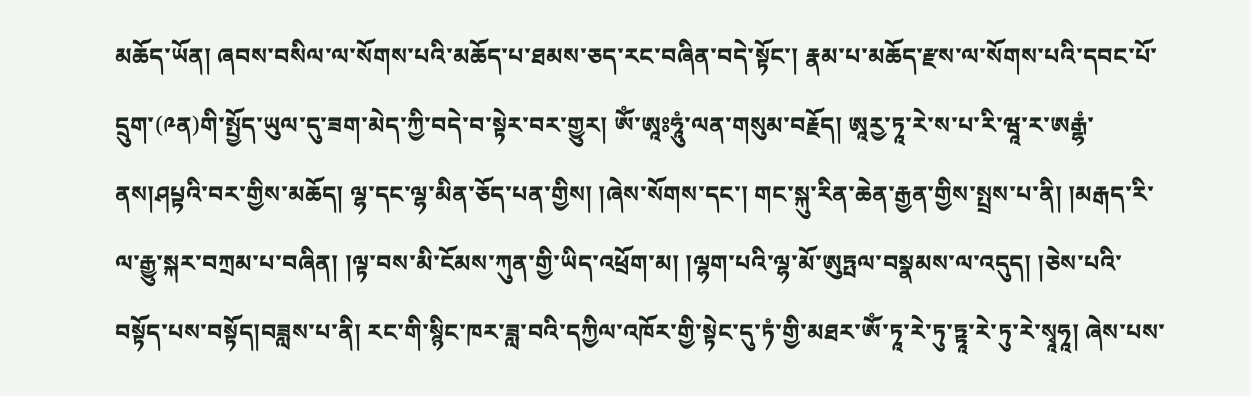མཆོད་ཡོན། ཞབས་བསིལ་ལ་སོགས་པའི་མཆོད་པ་ཐམས་ཅད་རང་བཞིན་བདེ་སྟོང་། རྣམ་པ་མཆོད་རྫས་ལ་སོགས་པའི་དབང་པོ་དྲུག་(༩ན)གི་སྤྱོད་ཡུལ་དུ་ཟག་མེད་ཀྱི་བདེ་བ་སྟེར་བར་གྱུར། ཨོཾ་ཨཱཿཧཱུཾ་ལན་གསུམ་བརྗོད། ཨཱརྱ་ཏཱ་རེ་ས་པ་རི་ཝཱ་ར་ཨརྒྷཾ་ནས།ཤཔྟའི་བར་གྱིས་མཆོད། ལྷ་དང་ལྷ་མིན་ཅོད་པན་གྱིས། །ཞེས་སོགས་དང་། གང་སྐུ་རིན་ཆེན་རྒྱན་གྱིས་སྤྲས་པ་ནི། །མརྒད་རི་ལ་རྒྱུ་སྐར་བཀྲམ་པ་བཞིན། །ལྟ་བས་མི་ངོམས་ཀུན་གྱི་ཡིད་འཕྲོག་མ། །ལྷག་པའི་ལྷ་མོ་ཨུཏྤལ་བསྣམས་ལ་འདུད། །ཅེས་པའི་བསྟོད་པས་བསྟོད།བཟླས་པ་ནི། རང་གི་སྙིང་ཁར་ཟླ་བའི་དཀྱིལ་འཁོར་གྱི་སྟེང་དུ་ཏཾ་གྱི་མཐར་ཨོཾ་ཏཱ་རེ་ཏུ་ཏྟཱ་རེ་ཏུ་རེ་སྭཱཧཱ། ཞེས་པས་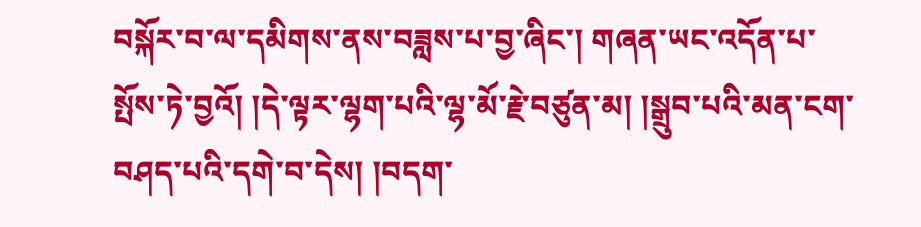བསྐོར་བ་ལ་དམིགས་ནས་བཟླས་པ་བྱ་ཞིང་། གཞན་ཡང་འདོན་པ་སྤོས་ཏེ་བྱའོ། །དེ་ལྟར་ལྷག་པའི་ལྷ་མོ་རྗེ་བཙུན་མ། །སྒྲུབ་པའི་མན་ངག་བཤད་པའི་དགེ་བ་དེས། །བདག་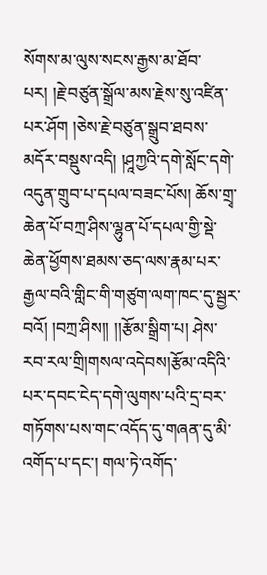སོགས་མ་ལུས་སངས་རྒྱས་མ་ཐོབ་པར། །རྗེ་བཙུན་སྒྲོལ་མས་རྗེས་སུ་འཛིན་པར་ཤོག །ཅེས་རྗེ་བཙུན་སྒྲུབ་ཐབས་མདོར་བསྡུས་འདི། །ཤཱཀྱའི་དགེ་སློང་དགེ་འདུན་གྲུབ་པ་དཔལ་བཟང་པོས། ཆོས་གྲྭ་ཆེན་པོ་བཀྲ་ཤིས་ལྷུན་པོ་དཔལ་གྱི་སྡེ་ཆེན་ཕྱོགས་ཐམས་ཅད་ལས་རྣམ་པར་རྒྱལ་བའི་གླིང་གི་གཙུག་ལག་ཁང་དུ་སྦྱར་བའོ། །བཀྲ་ཤིས།། །།རྩོམ་སྒྲིག་པ། ཤེས་རབ་རལ་གྲི།གསལ་འདེབས།རྩོམ་འདིའི་པར་དབང་ངེད་དགེ་ལུགས་པའི་དྲ་བར་གཏོགས་པས་གང་འདོད་དུ་གཞན་དུ་མི་འགོད་པ་དང་། གལ་ཏེ་འགོད་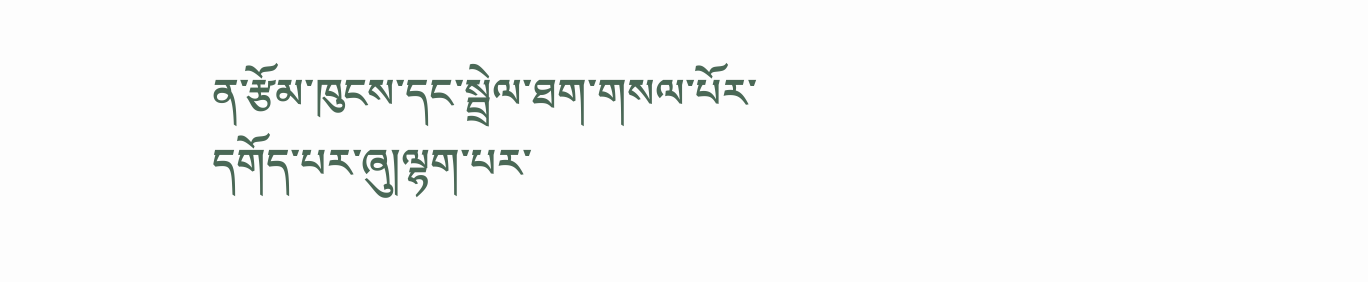ན་རྩོམ་ཁུངས་དང་སྦྲེལ་ཐག་གསལ་པོར་དགོད་པར་ཞུ།ལྷག་པར་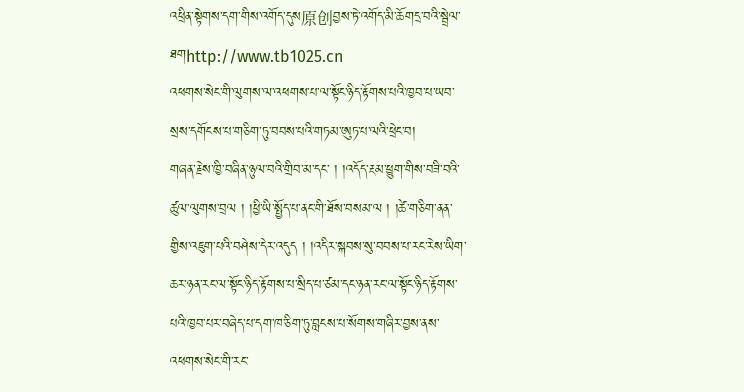འཕྲིན་སྟེགས་དག་གིས་འགོད་དུས原创བྱས་ཏེ་འགོད་མི་ཆོགདྲ་བའི་སྦྲེལ་ཐགhttp://www.tb1025.cn
འཕགས་སེང་གི་ལུགས་ལ་འཕགས་པ་ལ་སྟོང་ཉིད་རྟོགས་པའི་ཁྱབ་པ་ཡབ་སྲས་དགོངས་པ་གཅིག་ཏུ་བབས་པའི་གཏམ་ཨུཏ་པ་ལའི་ཕྲེང་བ།
གཞན་རྗེས་ཁྱི་བཞིན་ཉུལ་བའི་གྲིབ་མ་དང་ ། །འདོད་རྔམ་ཕྱུག་གིས་བཟི་བའི་ཚུལ་ལུགས་བྲལ ། །ཕྱི་ཡི་སྤྱོད་པ་ནང་གི་ཐོས་བསམ་ལ ། །ཚེ་གཅིག་ནན་གྱིས་འཇུག་པའི་བཤེས་དེར་འདུད ། །འདིར་སྐབས་སུ་བབས་པ་རང་རེས་ཡིག་ཆར་ཉན་རང་ལ་སྟོང་ཉིད་རྟོགས་པ་སྲིད་པ་ཙམ་དང་ཉན་རང་ལ་སྟོང་ཉིད་རྟོགས་པའི་ཁྱབ་པར་བཞེད་པ་དག་ཁ་ཅིག་ཏུ་བླངས་པ་སོགས་གཞིར་བྱས་ནས་འཕགས་སེང་གི་རང་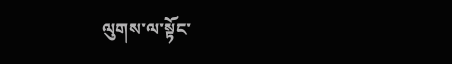ལུགས་ལ་སྟོང་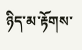ཉིད་མ་རྟོགས་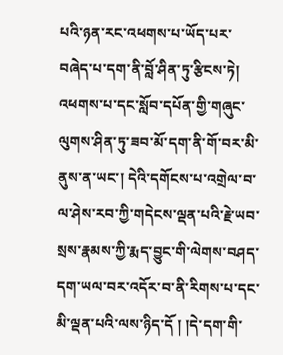པའི་ཉན་རང་འཕགས་པ་ཡོད་པར་བཞེད་པ་དག་ནི་བློ་ཤིན་ཏུ་རྩིངས་ཏེ། འཕགས་པ་དང་སློབ་དཔོན་གྱི་གཞུང་ལུགས་ཤིན་ཏུ་ཟབ་མོ་དག་ནི་གོ་བར་མི་ནུས་ན་ཡང་། དེའི་དགོངས་པ་འགྲེལ་བ་ལ་ཤེས་རབ་ཀྱི་གདེངས་ལྡན་པའི་རྗེ་ཡབ་སྲས་རྣམས་ཀྱི་རྨད་བྱུང་གི་ལེགས་བཤད་དག་ཡལ་བར་འདོར་བ་ནི་རིགས་པ་དང་མི་ལྡན་པའི་ལས་ཉིད་དོ ། །དེ་དག་གི་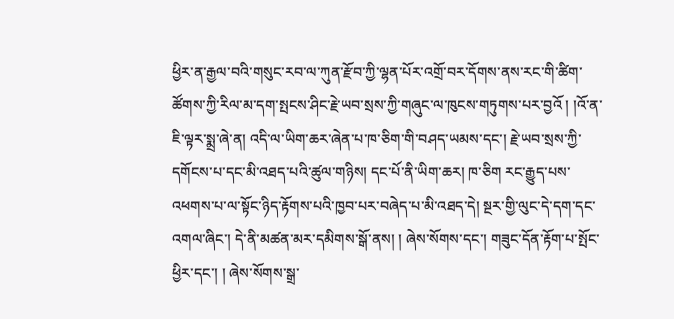ཕྱིར་ན་རྒྱལ་བའི་གསུང་རབ་ལ་ཀུན་རྫོབ་ཀྱི་ལྷན་པོར་འགྲོ་བར་དོགས་ནས་རང་གི་ཚིག་ཚོགས་ཀྱི་རིལ་མ་དག་སྤངས་ཤིང་རྗེ་ཡབ་སྲས་ཀྱི་གཞུང་ལ་ཁུངས་གཏུགས་པར་བྱའོ ། །འོ་ན་ཇི་ལྟར་སྨྲ་ཞེ་ན། འདི་ལ་ཡིག་ཆར་ཞེན་པ་ཁ་ཅིག་གི་བཤད་ཡམས་དང་། རྗེ་ཡབ་སྲས་ཀྱི་དགོངས་པ་དང་མི་འཐད་པའི་ཚུལ་གཉིས། དང་པོ་ནི་ཡིག་ཆར། ཁ་ཅིག རང་རྒྱུད་པས་འཕགས་པ་ལ་སྟོང་ཉིད་རྟོགས་པའི་ཁྱབ་པར་བཞེད་པ་མི་འཐད་དེ། སྔར་གྱི་ལུང་དེ་དག་དང་འགལ་ཞིང་། དེ་ནི་མཚན་མར་དམིགས་སྒོ་ནས། ། ཞེས་སོགས་དང་། གཟུང་དོན་རྟོག་པ་སྤོང་ཕྱིར་དང་། ། ཞེས་སོགས་སྒྲ་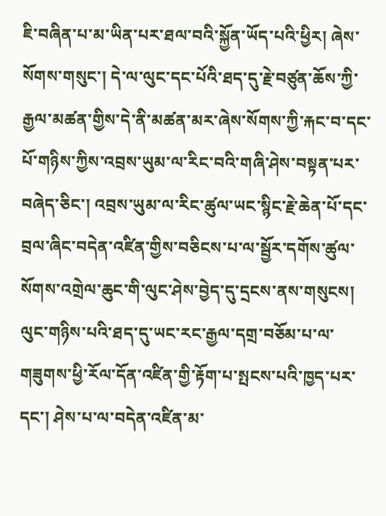ཇི་བཞིན་པ་མ་ཡིན་པར་ཐལ་བའི་སྐྱོན་ཡོད་པའི་ཕྱིར། ཞེས་སོགས་གསུང་། དེ་ལ་ལུང་དང་པོའི་ཐད་དུ་རྗེ་བཙུན་ཆོས་ཀྱི་རྒྱལ་མཚན་གྱིས་དེ་ནི་མཚན་མར་ཞེས་སོགས་ཀྱི་རྐང་བ་དང་པོ་གཉིས་ཀྱིས་འབྲས་ཡུམ་ལ་རིང་བའི་གཞི་ཤེས་བསྟན་པར་བཞེད་ཅིང་། འབྲས་ཡུམ་ལ་རིང་ཚུལ་ཡང་སྙིང་རྗེ་ཆེན་པོ་དང་བྲལ་ཞིང་བདེན་འཛིན་གྱིས་བཅིངས་པ་ལ་སྦྱོར་དགོས་ཚུལ་སོགས་འགྲེལ་ཆུང་གི་ལུང་ཤེས་བྱེད་དུ་དྲངས་ནས་གསུངས། ལུང་གཉིས་པའི་ཐད་དུ་ཡང་རང་རྒྱལ་དགྲ་བཅོམ་པ་ལ་གཟུགས་ཕྱི་རོལ་དོན་འཛིན་གྱི་རྟོག་པ་སྤངས་པའི་ཁྱད་པར་དང་། ཤེས་པ་ལ་བདེན་འཛིན་མ་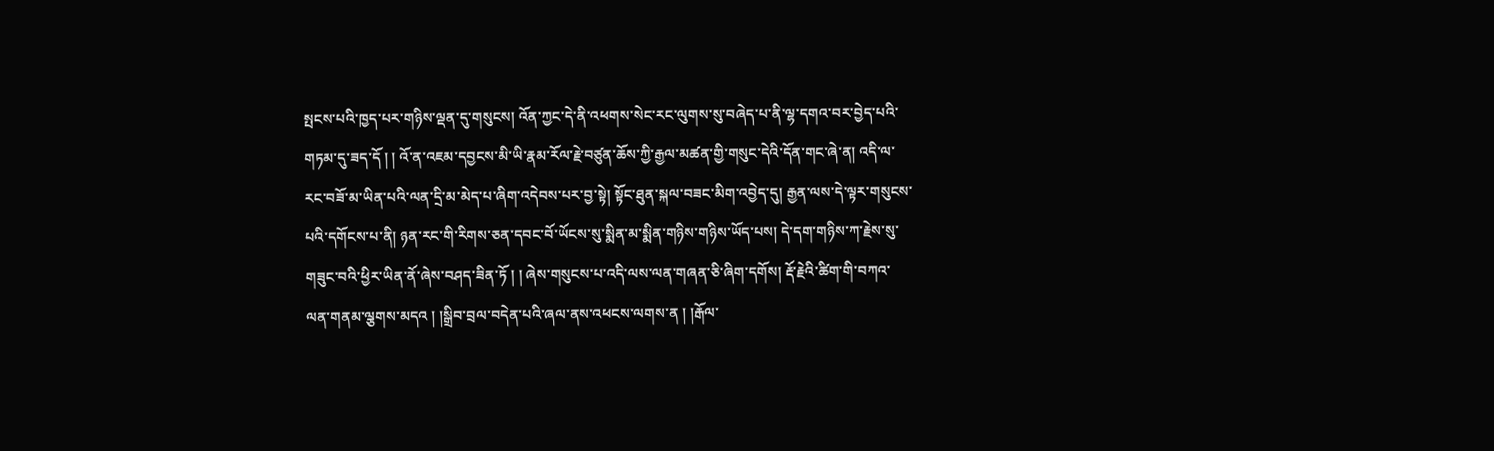སྤངས་པའི་ཁྱད་པར་གཉིས་ལྡན་དུ་གསུངས། འོན་ཀྱང་དེ་ནི་འཕགས་སེང་རང་ལུགས་སུ་བཞེད་པ་ནི་ལྷ་དགའ་བར་བྱེད་པའི་གཏམ་དུ་ཟད་དོ ། ། འོ་ན་འཇམ་དབྱངས་མི་ཡི་རྣམ་རོལ་རྗེ་བཙུན་ཆོས་ཀྱི་རྒྱལ་མཚན་གྱི་གསུང་དེའི་དོན་གང་ཞེ་ན། འདི་ལ་རང་བཟོ་མ་ཡིན་པའི་ལན་དྲི་མ་མེད་པ་ཞིག་འདེབས་པར་བྱ་སྟེ། སྟོང་ཐུན་སྐལ་བཟང་མིག་འབྱེད་དུ། རྒྱན་ལས་དེ་ལྟར་གསུངས་པའི་དགོངས་པ་ནི། ཉན་རང་གི་རིགས་ཅན་དབང་བོ་ཡོངས་སུ་སྨིན་མ་སྨིན་གཉིས་གཉིས་ཡོད་པས། དེ་དག་གཉིས་ཀ་རྗེས་སུ་གཟུང་བའི་ཕྱིར་ཡིན་ནོ་ཞེས་བཤད་ཟིན་ཏོ ། ། ཞེས་གསུངས་པ་འདི་ལས་ལན་གཞན་ཅི་ཞིག་དགོས། རྡོ་རྗེའི་ཚིག་གི་བཀའ་ལན་གནམ་ལྕགས་མདའ ། །སྒྲིབ་བྲལ་བདེན་པའི་ཞལ་ནས་འཕངས་ལགས་ན ། །རྒོལ་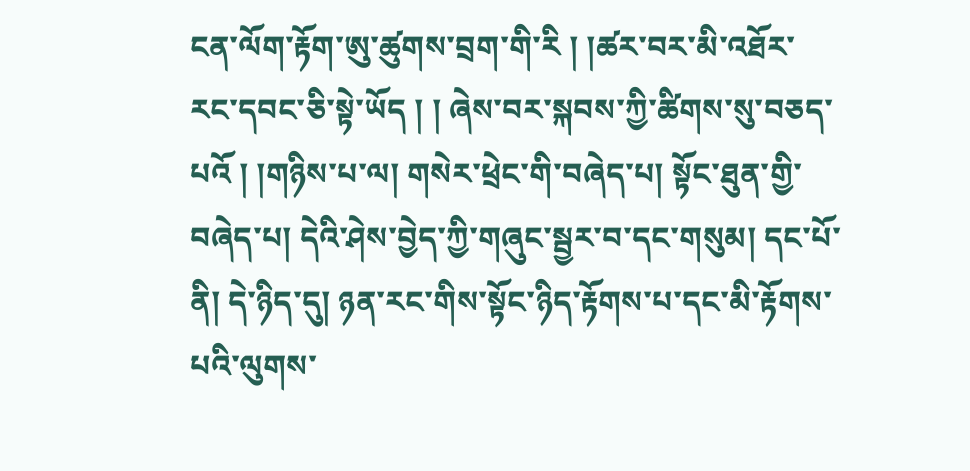ངན་ལོག་རྟོག་ཨུ་ཚུགས་བྲག་གི་རི ། །ཚར་བར་མི་འཐོར་རང་དབང་ཅི་སྟེ་ཡོད ། ། ཞེས་བར་སྐབས་ཀྱི་ཚིགས་སུ་བཅད་པའོ ། །གཉིས་པ་ལ། གསེར་ཕྲེང་གི་བཞེད་པ། སྟོང་ཐུན་གྱི་བཞེད་པ། དེའི་ཤེས་བྱེད་ཀྱི་གཞུང་སྦྱར་བ་དང་གསུམ། དང་པོ་ནི། དེ་ཉིད་དུ། ཉན་རང་གིས་སྟོང་ཉིད་རྟོགས་པ་དང་མི་རྟོགས་པའི་ལུགས་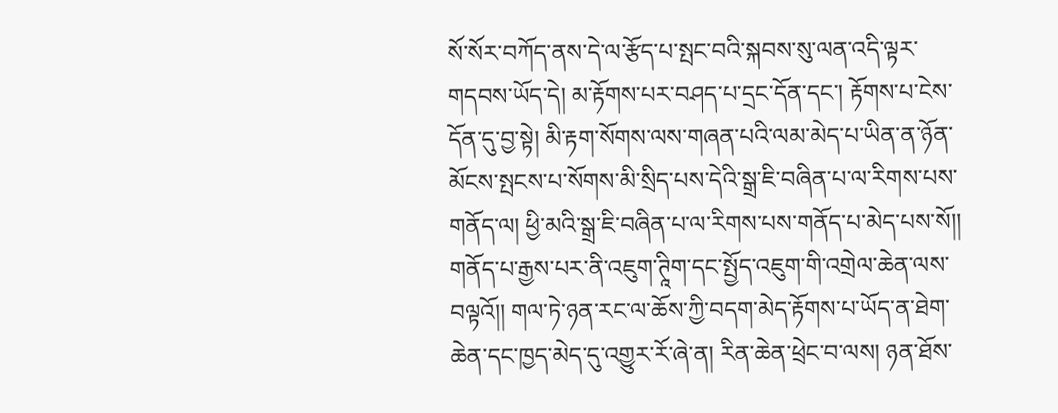སོ་སོར་བཀོད་ནས་དེ་ལ་རྩོད་པ་སྤང་བའི་སྐབས་སུ་ལན་འདི་ལྟར་གདབས་ཡོད་དེ། མ་རྟོགས་པར་བཤད་པ་དྲང་དོན་དང་། རྟོགས་པ་ངེས་དོན་དུ་བྱ་སྟེ། མི་རྟག་སོགས་ལས་གཞན་པའི་ལམ་མེད་པ་ཡིན་ན་ཉོན་མོངས་སྤངས་པ་སོགས་མི་སྲིད་པས་དེའི་སྒྲ་ཇི་བཞིན་པ་ལ་རིགས་པས་གནོད་ལ། ཕྱི་མའི་སྒྲ་ཇི་བཞིན་པ་ལ་རིགས་པས་གནོད་པ་མེད་པས་སོ།། གནོད་པ་རྒྱས་པར་ནི་འཇུག་ཊཱིག་དང་སྤྱོད་འཇུག་གི་འགྲེལ་ཆེན་ལས་བལྟའོ།། གལ་ཏེ་ཉན་རང་ལ་ཆོས་ཀྱི་བདག་མེད་རྟོགས་པ་ཡོད་ན་ཐེག་ཆེན་དང་ཁྱད་མེད་དུ་འགྱུར་རོ་ཞེ་ན། རིན་ཆེན་ཕྲེང་བ་ལས། ཉན་ཐོས་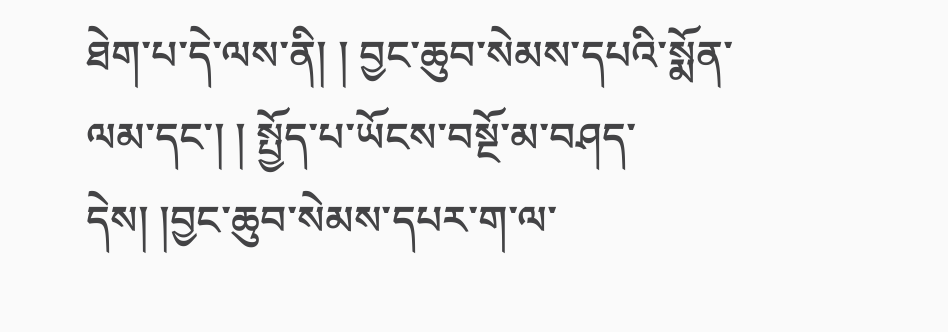ཐེག་པ་དེ་ལས་ནི། ། བྱང་ཆུབ་སེམས་དཔའི་སྨོན་ལམ་དང་། ། སྤྱོད་པ་ཡོངས་བསྔོ་མ་བཤད་དེས། །བྱང་ཆུབ་སེམས་དཔར་ག་ལ་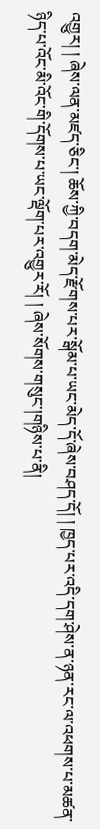འགྱུར། ། ཞེས་ལན་མཛད་ཅིང་། ཆོས་ཀྱི་བདག་མེད་རྫོགས་པར་སྒོམ་པ་ཡང་མེད་དོ་ཞེས་བཤད་དོ། ། ཁྱད་པར་འདི་དག་ཤེས་ན་ཉན་རང་ལ་འཕགས་པ་མཚན་ཉིད་པ་འོང་མི་འོང་གི་དོགས་པ་ཡང་ལྡོག་པར་འགྱུར་རོ། ། ཞེས་སོགས་གསུང་།གཉིས་པ་ནི།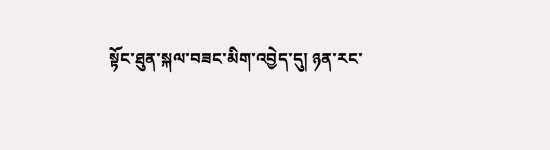སྟོང་ཐུན་སྐལ་བཟང་མིག་འབྱེད་དུ། ཉན་རང་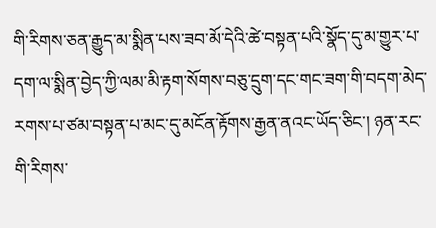གི་རིགས་ཅན་རྒྱུད་མ་སྨིན་པས་ཟབ་མོ་དེའི་ཚེ་བསྟན་པའི་སྣོད་དུ་མ་གྱུར་པ་དག་ལ་སྨིན་བྱེད་ཀྱི་ལམ་མི་རྟག་སོགས་བཅུ་དྲུག་དང་གང་ཟག་གི་བདག་མེད་རགས་པ་ཙམ་བསྟན་པ་མང་དུ་མངོན་རྟོགས་རྒྱན་ནའང་ཡོད་ཅིང་། ཉན་རང་གི་རིགས་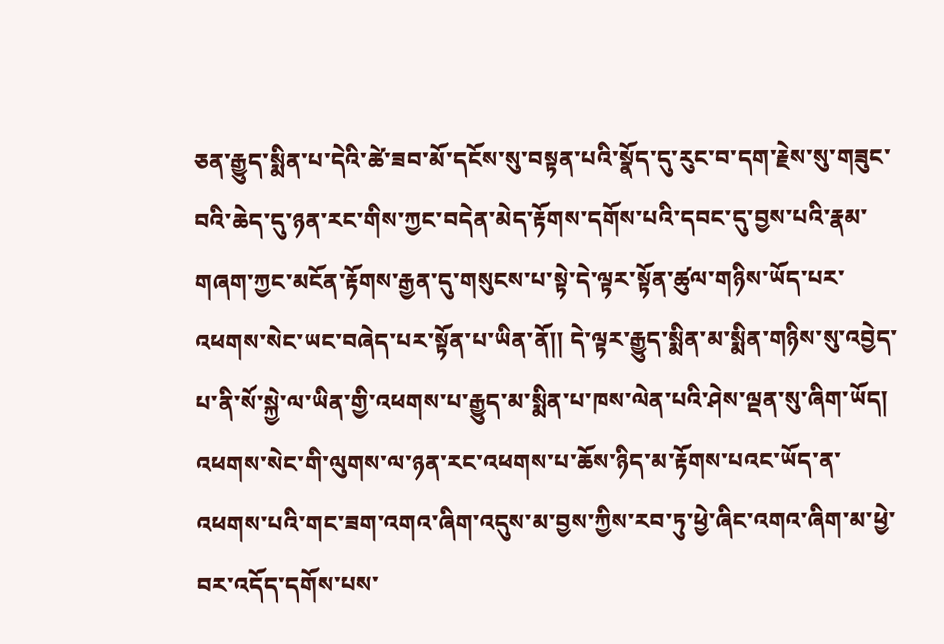ཅན་རྒྱུད་སྨིན་པ་དེའི་ཚེ་ཟབ་མོ་དངོས་སུ་བསྟན་པའི་སྣོད་དུ་རུང་བ་དག་རྗེས་སུ་གཟུང་བའི་ཆེད་དུ་ཉན་རང་གིས་ཀྱང་བདེན་མེད་རྟོགས་དགོས་པའི་དབང་དུ་བྱས་པའི་རྣམ་གཞག་ཀྱང་མངོན་རྟོགས་རྒྱན་དུ་གསུངས་པ་སྟེ་དེ་ལྟར་སྟོན་ཚུལ་གཉིས་ཡོད་པར་འཕགས་སེང་ཡང་བཞེད་པར་སྟོན་པ་ཡིན་ནོ།། དེ་ལྟར་རྒྱུད་སྨིན་མ་སྨིན་གཉིས་སུ་འབྱེད་པ་ནི་སོ་སྐྱེ་ལ་ཡིན་གྱི་འཕགས་པ་རྒྱུད་མ་སྨིན་པ་ཁས་ལེན་པའི་ཤེས་ལྡན་སུ་ཞིག་ཡོད། འཕགས་སེང་གི་ལུགས་ལ་ཉན་རང་འཕགས་པ་ཆོས་ཉིད་མ་རྟོགས་པའང་ཡོད་ན་འཕགས་པའི་གང་ཟག་འགའ་ཞིག་འདུས་མ་བྱས་ཀྱིས་རབ་ཏུ་ཕྱེ་ཞིང་འགའ་ཞིག་མ་ཕྱེ་བར་འདོད་དགོས་པས་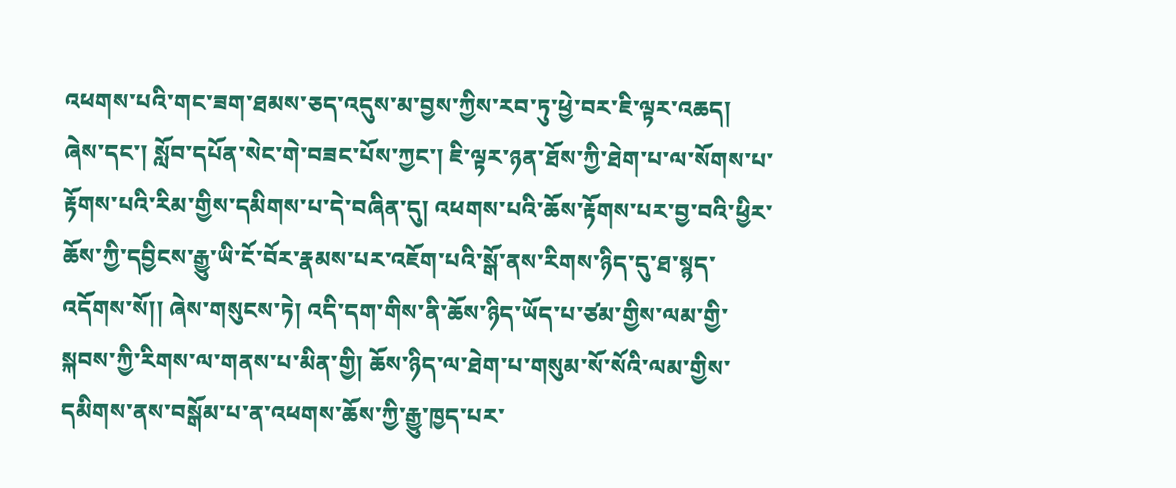འཕགས་པའི་གང་ཟག་ཐམས་ཅད་འདུས་མ་བྱས་ཀྱིས་རབ་ཏུ་ཕྱེ་བར་ཇི་ལྟར་འཆད། ཞེས་དང་། སློབ་དཔོན་སེང་གེ་བཟང་པོས་ཀྱང་། ཇི་ལྟར་ཉན་ཐོས་ཀྱི་ཐེག་པ་ལ་སོགས་པ་རྟོགས་པའི་རིམ་གྱིས་དམིགས་པ་དེ་བཞིན་དུ། འཕགས་པའི་ཆོས་རྟོགས་པར་བྱ་བའི་ཕྱིར་ཆོས་ཀྱི་དབྱིངས་རྒྱུ་ཡི་ངོ་བོར་རྣམས་པར་འཇོག་པའི་སྒོ་ནས་རིགས་ཉིད་དུ་ཐ་སྙད་འདོགས་སོ།། ཞེས་གསུངས་ཏེ། འདི་དག་གིས་ནི་ཆོས་ཉིད་ཡོད་པ་ཙམ་གྱིས་ལམ་གྱི་སྐབས་ཀྱི་རིགས་ལ་གནས་པ་མིན་གྱི། ཆོས་ཉིད་ལ་ཐེག་པ་གསུམ་སོ་སོའི་ལམ་གྱིས་དམིགས་ནས་བསྒོམ་པ་ན་འཕགས་ཆོས་ཀྱི་རྒྱུ་ཁྱད་པར་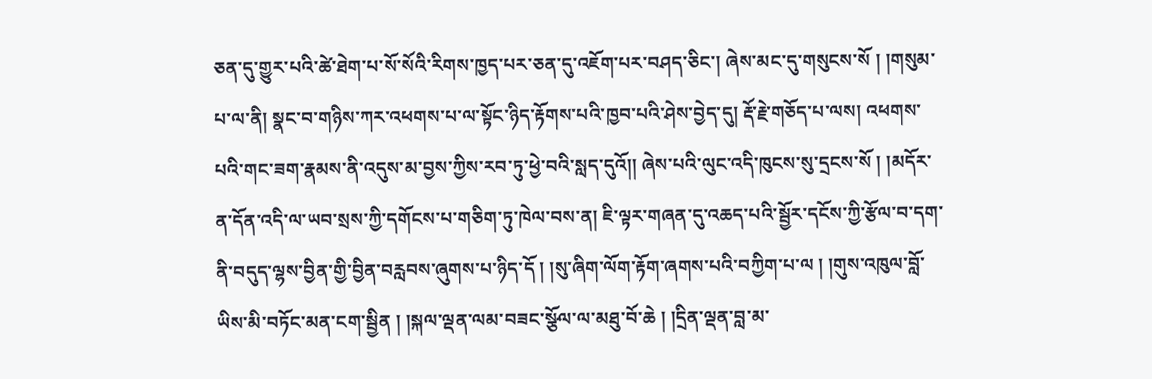ཅན་དུ་གྱུར་པའི་ཚེ་ཐེག་པ་སོ་སོའི་རིགས་ཁྱད་པར་ཅན་དུ་འཇོག་པར་བཤད་ཅིང་། ཞེས་མང་དུ་གསུངས་སོ ། །གསུམ་པ་ལ་ནི། སྣང་བ་གཉིས་ཀར་འཕགས་པ་ལ་སྟོང་ཉིད་རྟོགས་པའི་ཁྱབ་པའི་ཤེས་བྱེད་དུ། རྡོ་རྗེ་གཅོད་པ་ལས། འཕགས་པའི་གང་ཟག་རྣམས་ནི་འདུས་མ་བྱས་ཀྱིས་རབ་ཏུ་ཕྱེ་བའི་སླད་དུའོ།། ཞེས་པའི་ལུང་འདི་ཁུངས་སུ་དྲངས་སོ ། །མདོར་ན་དོན་འདི་ལ་ཡབ་སྲས་ཀྱི་དགོངས་པ་གཅིག་ཏུ་ཁེལ་བས་ན། ཇི་ལྟར་གཞན་དུ་འཆད་པའི་སྦྱོར་དངོས་ཀྱི་རྩོལ་བ་དག་ནི་བདུད་ལྷས་བྱིན་གྱི་བྱིན་བརླབས་ཞུགས་པ་ཉིད་དོ ། །སུ་ཞིག་ལོག་རྟོག་ཞགས་པའི་བཀྱིག་པ་ལ ། །གུས་འཁུལ་བློ་ཡིས་མི་བཏོང་མན་ངག་སྦྱིན ། །སྐལ་ལྡན་ལམ་བཟང་སྩོལ་ལ་མཐུ་བོ་ཆེ ། །དྲིན་ལྡན་བླ་མ་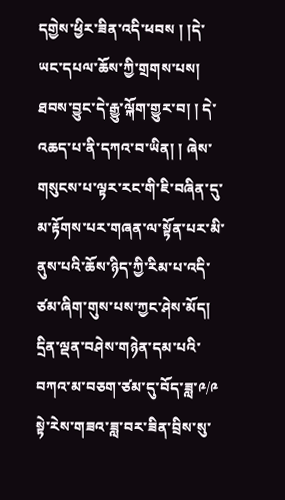དགྱེས་ཕྱིར་ཟིན་འདི་ཕབས ། །དེ་ཡང་དཔལ་ཆོས་ཀྱི་གྲགས་པས། ཐབས་བྱུང་དེ་རྒྱུ་ལྐོག་གྱུར་བ། ། དེ་འཆད་པ་ནི་དཀའ་བ་ཡིན། ། ཞེས་གསུངས་པ་ལྟར་རང་གི་ཇི་བཞིན་དུ་མ་རྟོགས་པར་གཞན་ལ་སྟོན་པར་མི་ནུས་པའི་ཆོས་ཉིད་ཀྱི་རིམ་པ་འདི་ཙམ་ཞིག་གུས་པས་ཀྱང་ཤེས་མོད། དྲིན་ལྡན་བཤེས་གཉེན་དམ་པའི་བཀའ་མ་བཅག་ཙམ་དུ་བོད་ཟླ་༩/༩ སྟེ་རེས་གཟའ་ཟླ་བར་ཟིན་བྲིས་སུ་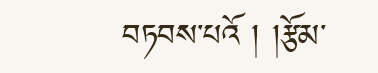བཏབས་པའོ ། །རྩོམ་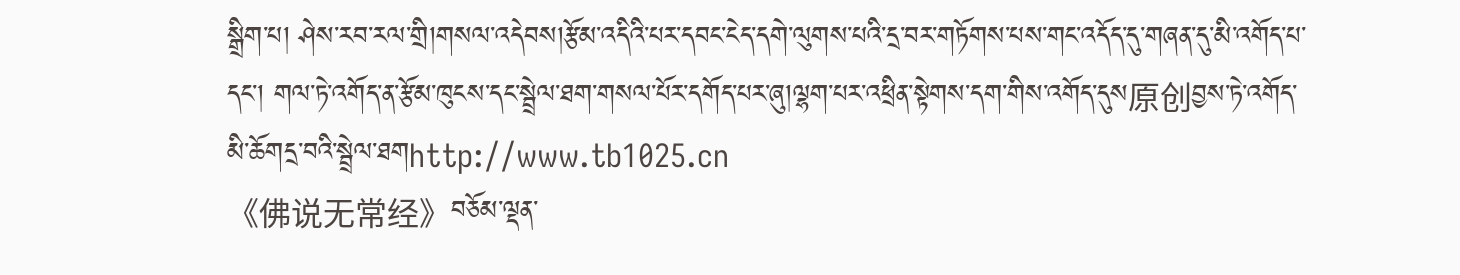སྒྲིག་པ། ཤེས་རབ་རལ་གྲི།གསལ་འདེབས།རྩོམ་འདིའི་པར་དབང་ངེད་དགེ་ལུགས་པའི་དྲ་བར་གཏོགས་པས་གང་འདོད་དུ་གཞན་དུ་མི་འགོད་པ་དང་། གལ་ཏེ་འགོད་ན་རྩོམ་ཁུངས་དང་སྦྲེལ་ཐག་གསལ་པོར་དགོད་པར་ཞུ།ལྷག་པར་འཕྲིན་སྟེགས་དག་གིས་འགོད་དུས原创བྱས་ཏེ་འགོད་མི་ཆོགདྲ་བའི་སྦྲེལ་ཐགhttp://www.tb1025.cn
《佛说无常经》བཅོམ་ལྡན་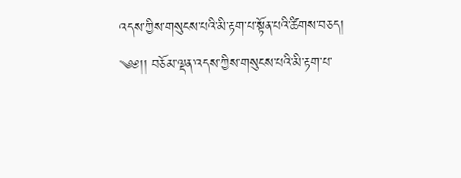འདས་ཀྱིས་གསུངས་པའི་མི་རྟག་པ་སྟོན་པའི་ཚིགས་བཅད།
༄༅།། བཅོམ་ལྡན་འདས་ཀྱིས་གསུངས་པའི་མི་རྟག་པ་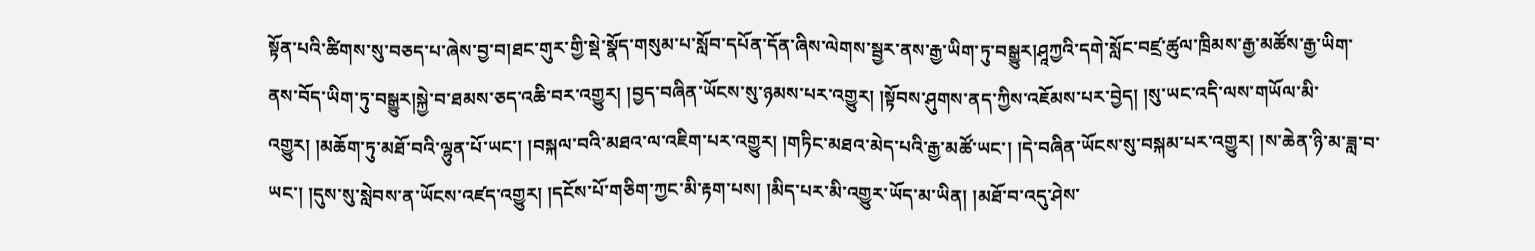སྟོན་པའི་ཚིགས་སུ་བཅད་པ་ཞེས་བྱ་བ།ཐང་གུར་གྱི་སྡེ་སྣོད་གསུམ་པ་སློབ་དཔོན་དོན་ཞིས་ལེགས་སྦྱར་ནས་རྒྱ་ཡིག་ཏུ་བསྒྱུར།ཤཱཀྱའི་དགེ་སློང་བཛྲ་ཚུལ་ཁྲིམས་རྒྱ་མཚོས་རྒྱ་ཡིག་ནས་བོད་ཡིག་ཏུ་བསྒྱུར།སྐྱེ་བ་ཐམས་ཅད་འཆི་བར་འགྱུར། །བྱད་བཞིན་ཡོངས་སུ་ཉམས་པར་འགྱུར། །སྟོབས་ཤུགས་ནད་ཀྱིས་འཇོམས་པར་བྱེད། །སུ་ཡང་འདི་ལས་གཡོལ་མི་འགྱུར། །མཆོག་ཏུ་མཐོ་བའི་ལྷུན་པོ་ཡང་། །བསྐལ་བའི་མཐའ་ལ་འཇིག་པར་འགྱུར། །གཏིང་མཐའ་མེད་པའི་རྒྱ་མཚོ་ཡང་། །དེ་བཞིན་ཡོངས་སུ་བསྐམ་པར་འགྱུར། །ས་ཆེན་ཉི་མ་ཟླ་བ་ཡང་། །དུས་སུ་སླེབས་ན་ཡོངས་འཛད་འགྱུར། །དངོས་པོ་གཅིག་ཀྱང་མི་རྟག་པས། །མིད་པར་མི་འགྱུར་ཡོད་མ་ཡིན། །མཐོ་བ་འདུ་ཤེས་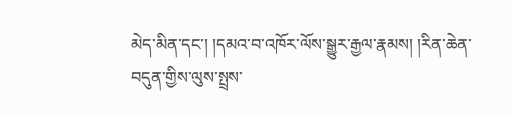མེད་མིན་དང་། །དམའ་བ་འཁོར་ལོས་སྒྱུར་རྒྱལ་རྣམས། །རིན་ཆེན་བདུན་གྱིས་ལུས་སྤྲས་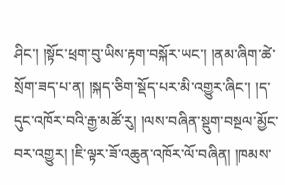ཤིང་། །སྟོང་ཕྲག་བུ་ཡིས་རྟག་བསྐོར་ཡང་། །ནམ་ཞིག་ཚེ་སྲོག་ཟད་པ་ན། །སྐད་ཅིག་སྡོད་པར་མི་འགྱུར་ཞིང་། །ད་དུང་འཁོར་བའི་རྒྱ་མཚོ་རུ། །ལས་བཞིན་སྡུག་བསྔལ་མྱོང་བར་འགྱུར། །ཇི་ལྟར་ཟོ་འཆུན་འཁོར་ལོ་བཞིན། །ཁམས་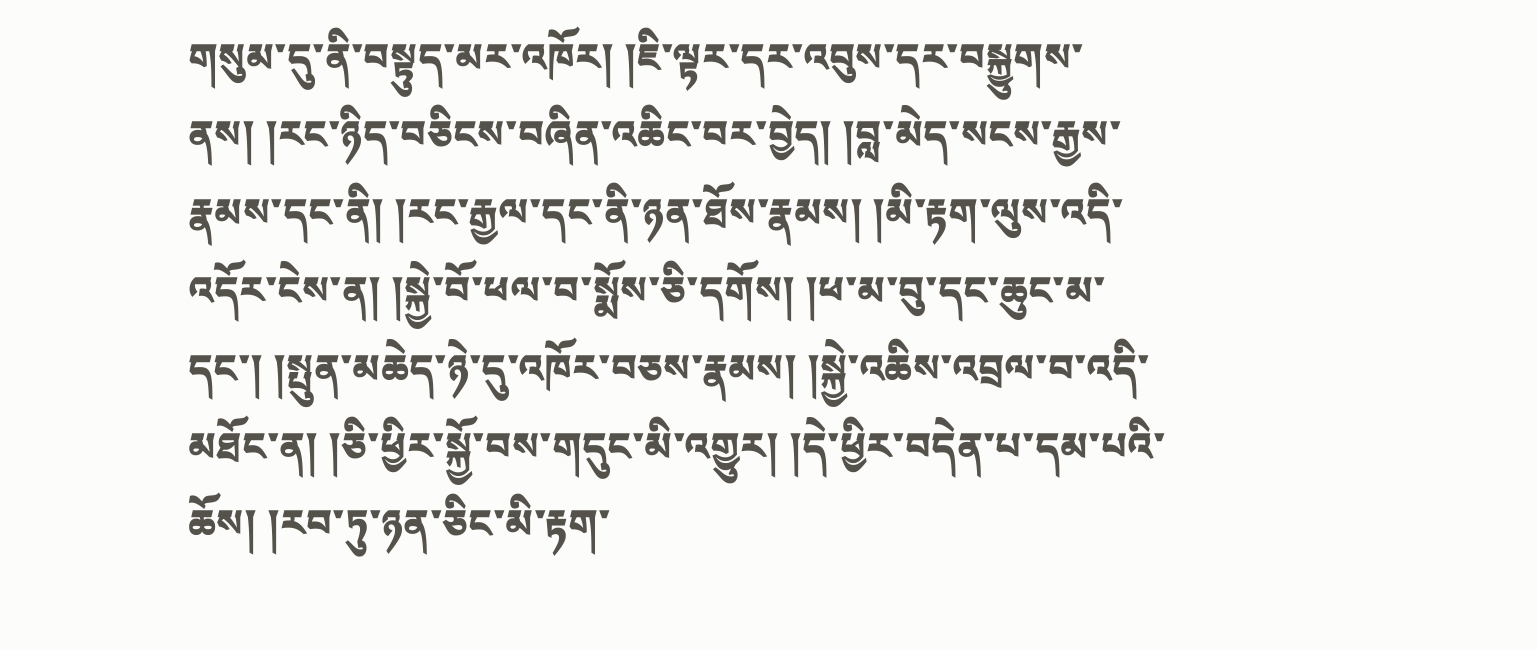གསུམ་དུ་ནི་བསྟུད་མར་འཁོར། །ཇི་ལྟར་དར་འབུས་དར་བསྐྱུགས་ནས། །རང་ཉིད་བཅིངས་བཞིན་འཆིང་བར་བྱེད། །བླ་མེད་སངས་རྒྱས་རྣམས་དང་ནི། །རང་རྒྱལ་དང་ནི་ཉན་ཐོས་རྣམས། །མི་རྟག་ལུས་འདི་འདོར་ངེས་ན། །སྐྱེ་བོ་ཕལ་བ་སྨོས་ཅི་དགོས། །ཕ་མ་བུ་དང་ཆུང་མ་དང་། །སྤུན་མཆེད་ཉེ་དུ་འཁོར་བཅས་རྣམས། །སྐྱེ་འཆིས་འབྲལ་བ་འདི་མཐོང་ན། །ཅི་ཕྱིར་སྐྱོ་བས་གདུང་མི་འགྱུར། །དེ་ཕྱིར་བདེན་པ་དམ་པའི་ཆོས། །རབ་ཏུ་ཉན་ཅིང་མི་རྟག་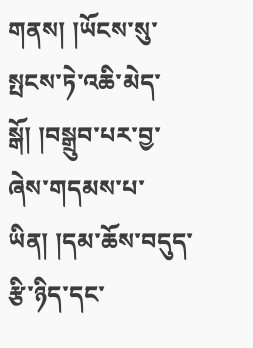གནས། །ཡོངས་སུ་སྤངས་ཏེ་འཆི་མེད་སྒོ། །བསྒྲུབ་པར་བྱ་ཞེས་གདམས་པ་ཡིན། །དམ་ཆོས་བདུད་རྩི་ཉིད་དང་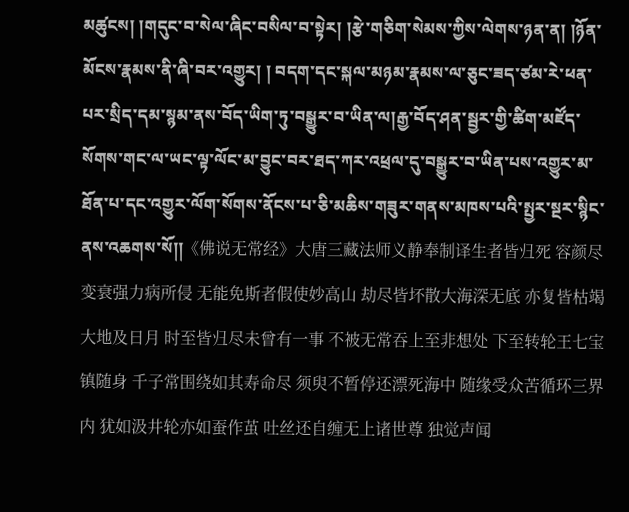མཚུངས། །གདུང་བ་སེལ་ཞིང་བསིལ་བ་སྟེར། །རྩེ་གཅིག་སེམས་ཀྱིས་ལེགས་ཉན་ན། །ཉོན་མོངས་རྣམས་ནི་ཞི་བར་འགྱུར། ། བདག་དང་སྐལ་མཉམ་རྣམས་ལ་ཅུང་ཟད་ཙམ་རེ་ཕན་པར་སྲིད་དམ་སྙམ་ནས་བོད་ཡིག་ཏུ་བསྒྱུར་བ་ཡིན་ལ།རྒྱ་བོད་ཤན་སྦྱར་གྱི་ཚིག་མཛོད་སོགས་གང་ལ་ཡང་ལྟ་ལོང་མ་བྱུང་བར་ཐད་ཀར་འཕྲལ་དུ་བསྒྱུར་བ་ཡིན་པས་འགྱུར་མ་ཐོན་པ་དང་འགྱུར་ལོག་སོགས་ནོངས་པ་ཅི་མཆིས་གཟུར་གནས་མཁས་པའི་སྤྱར་སྔར་སྙིང་ནས་འཆགས་སོ།།《佛说无常经》大唐三藏法师义静奉制译生者皆归死 容颜尽变衰强力病所侵 无能免斯者假使妙高山 劫尽皆坏散大海深无底 亦复皆枯竭大地及日月 时至皆归尽未曾有一事 不被无常吞上至非想处 下至转轮王七宝镇随身 千子常围绕如其寿命尽 须臾不暂停还漂死海中 随缘受众苦循环三界内 犹如汲井轮亦如蚕作茧 吐丝还自缠无上诸世尊 独觉声闻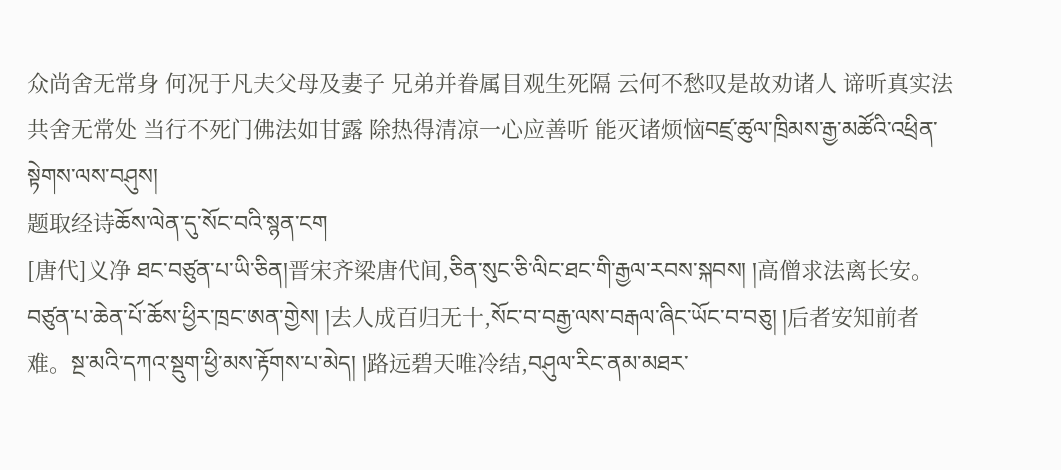众尚舍无常身 何况于凡夫父母及妻子 兄弟并眷属目观生死隔 云何不愁叹是故劝诸人 谛听真实法共舍无常处 当行不死门佛法如甘露 除热得清凉一心应善听 能灭诸烦恼བཛྲ་ཚུལ་ཁྲིམས་རྒྱ་མཚོའི་འཕྲིན་སྟེགས་ལས་བཤུས།
题取经诗ཆོས་ལེན་དུ་སོང་བའི་སྙན་ངག
[唐代]义净 ཐང་བཙུན་པ་ཡི་ཅིན།晋宋齐梁唐代间,ཅིན་སུང་ཅི་ལིང་ཐང་གི་རྒྱལ་རབས་སྐབས། །高僧求法离长安。བཙུན་པ་ཆེན་པོ་ཆོས་ཕྱིར་ཁྲང་ཨན་གྱེས། །去人成百归无十,སོང་བ་བརྒྱ་ལས་བརྒལ་ཞིང་ཡོང་བ་བཅུ། །后者安知前者难。སྔ་མའི་དཀའ་སྡུག་ཕྱི་མས་རྟོགས་པ་མེད། །路远碧天唯冷结,བཤུལ་རིང་ནམ་མཐར་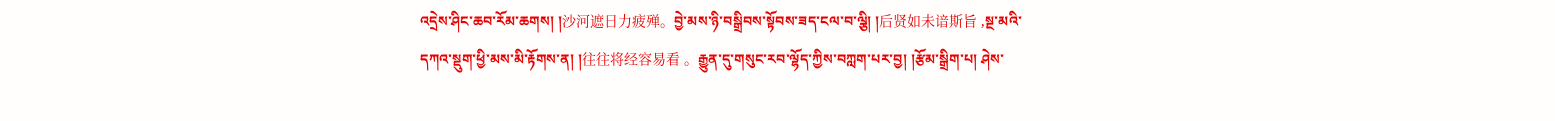འདྲེས་ཤིང་ཆབ་རོམ་ཆགས། །沙河遮日力疲殚。བྱེ་མས་ཉི་བསྒྲིབས་སྟོབས་ཟད་ངལ་བ་ལྕི། །后贤如未谙斯旨 ,སྔ་མའི་དཀའ་སྡུག་ཕྱི་མས་མི་རྟོགས་ན། །往往将经容易看 。རྒྱུན་དུ་གསུང་རབ་ལྷོད་ཀྱིས་བཀླག་པར་བྱ། །རྩོམ་སྒྲིག་པ། ཤེས་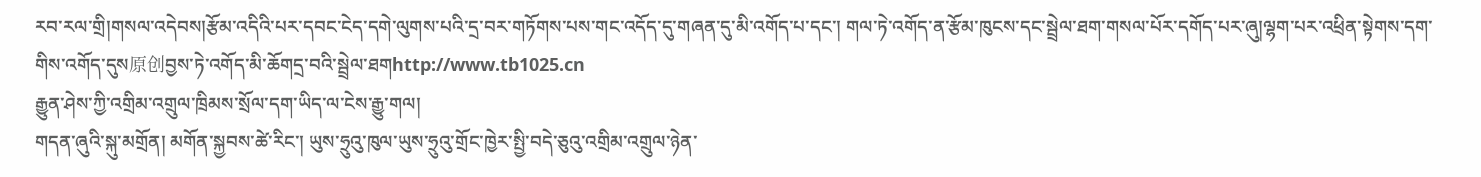རབ་རལ་གྲི།གསལ་འདེབས།རྩོམ་འདིའི་པར་དབང་ངེད་དགེ་ལུགས་པའི་དྲ་བར་གཏོགས་པས་གང་འདོད་དུ་གཞན་དུ་མི་འགོད་པ་དང་། གལ་ཏེ་འགོད་ན་རྩོམ་ཁུངས་དང་སྦྲེལ་ཐག་གསལ་པོར་དགོད་པར་ཞུ།ལྷག་པར་འཕྲིན་སྟེགས་དག་གིས་འགོད་དུས原创བྱས་ཏེ་འགོད་མི་ཆོགདྲ་བའི་སྦྲེལ་ཐགhttp://www.tb1025.cn
རྒྱུན་ཤེས་ཀྱི་འགྲིམ་འགྲུལ་ཁྲིམས་སྲོལ་དག་ཡིད་ལ་ངེས་རྒྱུ་གལ།
གདན་ཞུའི་སྐུ་མགྲོན། མགོན་སྐྱབས་ཚེ་རིང་། ཡུས་ཧྲུའུ་ཁུལ་ཡུས་ཧྲུའུ་གྲོང་ཁྱེར་སྤྱི་བདེ་ཅུའུ་འགྲིམ་འགྲུལ་ཉེན་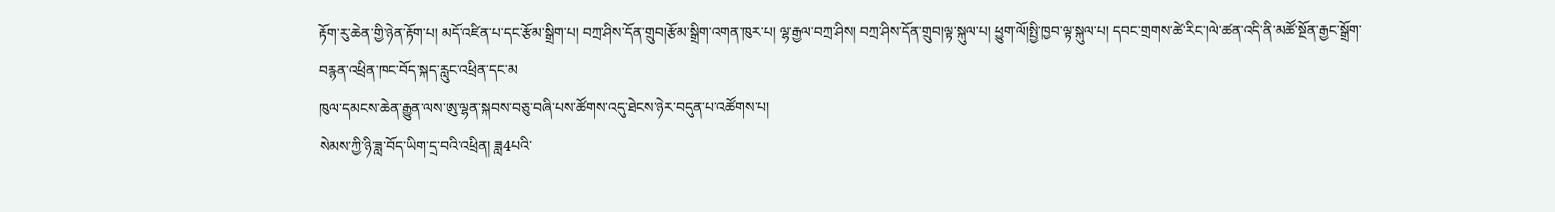རྟོག་རུ་ཆེན་གྱི་ཉེན་རྟོག་པ། མདོ་འཛིན་པ་དང་རྩོམ་སྒྲིག་པ། བཀྲ་ཤིས་དོན་གྲུབ།རྩོམ་སྒྲིག་འགན་ཁུར་པ། ལྷ་རྒྱལ་བཀྲ་ཤིས། བཀྲ་ཤིས་དོན་གྲུབ།ལྟ་སྐུལ་པ། ཕྱུག་ལོ།སྤྱི་ཁྱབ་ལྟ་སྐུལ་པ། དབང་གྲགས་ཚེ་རིང་།ལེ་ཚན་འདི་ནི་མཚོ་སྔོན་རྒྱང་སྒྲོག་བརྙན་འཕྲིན་ཁང་བོད་སྐད་རླུང་འཕྲིན་དང་མ
ཁུལ་དམངས་ཆེན་རྒྱུན་ལས་ཨུ་ལྷན་སྐབས་བཅུ་བཞི་པས་ཚོགས་འདུ་ཐེངས་ཉེར་བདུན་པ་འཚོགས་པ།
སེམས་ཀྱི་ཉི་ཟླ་བོད་ཡིག་དྲ་བའི་འཕྲིན། ཟླ4པའི་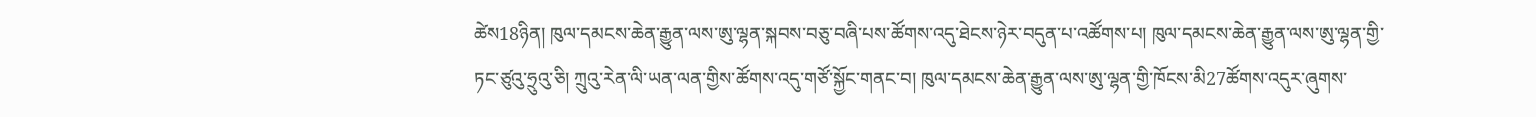ཚེས18ཉིན། ཁུལ་དམངས་ཆེན་རྒྱུན་ལས་ཨུ་ལྷན་སྐབས་བཅུ་བཞི་པས་ཚོགས་འདུ་ཐེངས་ཉེར་བདུན་པ་འཚོགས་པ། ཁུལ་དམངས་ཆེན་རྒྱུན་ལས་ཨུ་ལྷན་གྱི་ཏང་ཙུའུ་ཧྲུའུ་ཅི། ཀྲུའུ་རེན་ལི་ཡན་ལན་གྱིས་ཚོགས་འདུ་གཙོ་སྐྱོང་གནང་བ། ཁུལ་དམངས་ཆེན་རྒྱུན་ལས་ཨུ་ལྷན་གྱི་ཁོངས་མི27ཚོགས་འདུར་ཞུགས་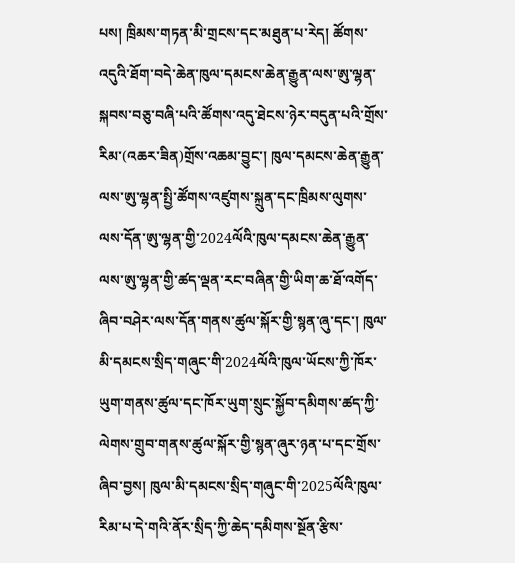པས། ཁྲིམས་གཏན་མི་གྲངས་དང་མཐུན་པ་རེད། ཚོགས་འདུའི་ཐོག་བདེ་ཆེན་ཁུལ་དམངས་ཆེན་རྒྱུན་ལས་ཨུ་ལྷན་སྐབས་བཅུ་བཞི་པའི་ཚོགས་འདུ་ཐེངས་ཉེར་བདུན་པའི་གྲོས་རིམ་(འཆར་ཟིན)གྲོས་འཆམ་བྱུང་། ཁུལ་དམངས་ཆེན་རྒྱུན་ལས་ཨུ་ལྷན་སྤྱི་ཚོགས་འཛུགས་སྐྲུན་དང་ཁྲིམས་ལུགས་ལས་དོན་ཨུ་ལྷན་གྱི་2024ལོའི་ཁུལ་དམངས་ཆེན་རྒྱུན་ལས་ཨུ་ལྷན་གྱི་ཚད་ལྡན་རང་བཞིན་གྱི་ཡིག་ཆ་ཐོ་འགོད་ཞིབ་བཤེར་ལས་དོན་གནས་ཚུལ་སྐོར་གྱི་སྙན་ཞུ་དང་། ཁུལ་མི་དམངས་སྲིད་གཞུང་གི་2024ལོའི་ཁུལ་ཡོངས་ཀྱི་ཁོར་ཡུག་གནས་ཚུལ་དང་ཁོར་ཡུག་སྲུང་སྐྱོབ་དམིགས་ཚད་ཀྱི་ལེགས་གྲུབ་གནས་ཚུལ་སྐོར་གྱི་སྙན་ཞུར་ཉན་པ་དང་གྲོས་ཞིབ་བྱས། ཁུལ་མི་དམངས་སྲིད་གཞུང་གི་2025ལོའི་ཁུལ་རིམ་པ་དེ་གའི་ནོར་སྲིད་ཀྱི་ཆེད་དམིགས་སྔོན་རྩིས་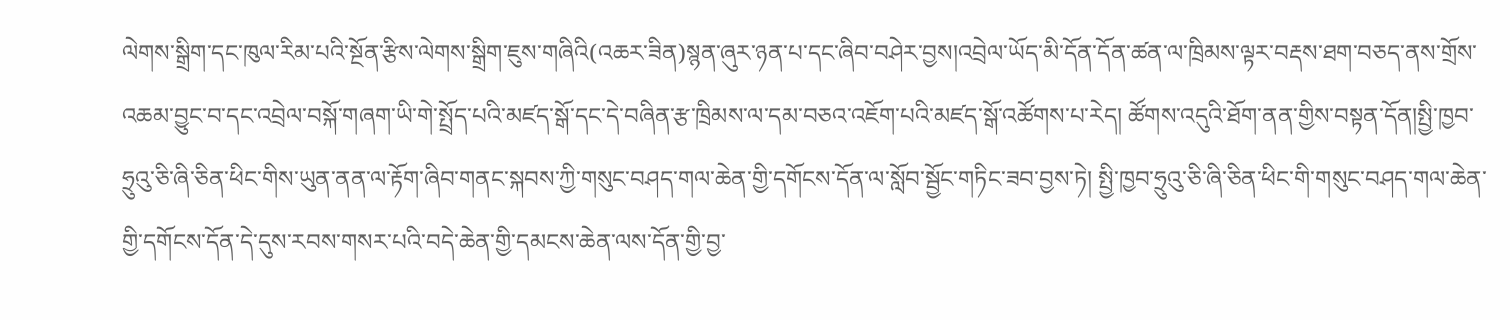ལེགས་སྒྲིག་དང་ཁུལ་རིམ་པའི་སྔོན་རྩིས་ལེགས་སྒྲིག་ཇུས་གཞིའི(འཆར་ཟིན)སྙན་ཞུར་ཉན་པ་དང་ཞིབ་བཤེར་བྱས།འབྲེལ་ཡོད་མི་དོན་དོན་ཚན་ལ་ཁྲིམས་ལྟར་བརྡས་ཐག་བཅད་ནས་གྲོས་འཆམ་བྱུང་བ་དང་འབྲེལ་བསྐོ་གཞག་ཡི་གེ་སྤྲོད་པའི་མཛད་སྒོ་དང་དེ་བཞིན་རྩ་ཁྲིམས་ལ་དམ་བཅའ་འཇོག་པའི་མཛད་སྒོ་འཚོགས་པ་རེད། ཚོགས་འདུའི་ཐོག་ནན་གྱིས་བསྟན་དོན།སྤྱི་ཁྱབ་ཧྲུའུ་ཅི་ཞི་ཅིན་ཕིང་གིས་ཡུན་ནན་ལ་རྟོག་ཞིབ་གནང་སྐབས་ཀྱི་གསུང་བཤད་གལ་ཆེན་གྱི་དགོངས་དོན་ལ་སློབ་སྦྱོང་གཏིང་ཟབ་བྱས་ཏེ། སྤྱི་ཁྱབ་ཧྲུའུ་ཅི་ཞི་ཅིན་ཕིང་གི་གསུང་བཤད་གལ་ཆེན་གྱི་དགོངས་དོན་དེ་དུས་རབས་གསར་པའི་བདེ་ཆེན་གྱི་དམངས་ཆེན་ལས་དོན་གྱི་བྱ་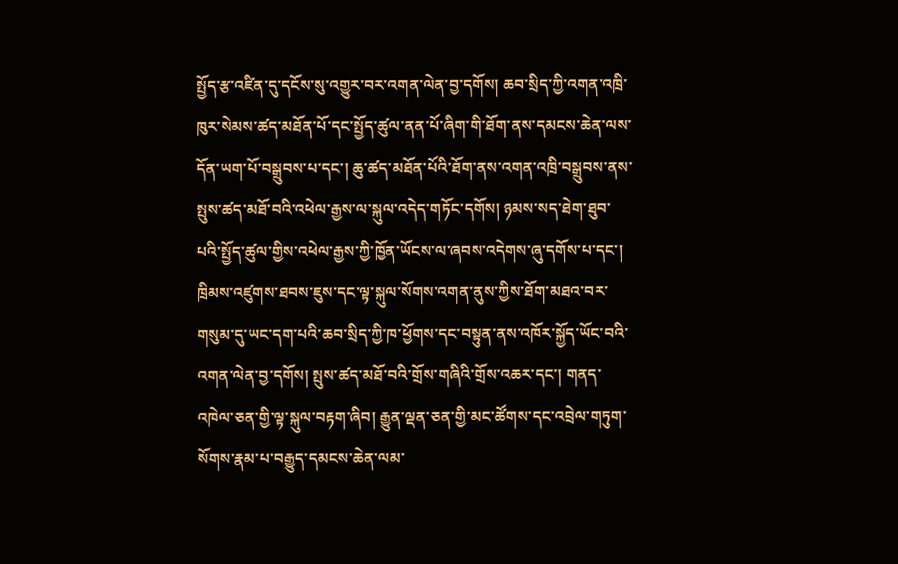སྤྱོད་རྩ་འཛིན་དུ་དངོས་སུ་འགྱུར་བར་འགན་ལེན་བྱ་དགོས། ཆབ་སྲིད་ཀྱི་འགན་འཁྲི་ཁུར་སེམས་ཚད་མཐོན་པོ་དང་སྤྱོད་ཚུལ་ནན་པོ་ཞིག་གི་ཐོག་ནས་དམངས་ཆེན་ལས་དོན་ཡག་པོ་བསྒྲུབས་པ་དང་། ཆུ་ཚད་མཐོན་པོའི་ཐོག་ནས་འགན་འཁྲི་བསྒྲུབས་ནས་སྤུས་ཚད་མཐོ་བའི་འཕེལ་རྒྱས་ལ་སྐུལ་འདེད་གཏོང་དགོས། ཉམས་སད་ཐེག་ཐུབ་པའི་སྤྱོད་ཚུལ་གྱིས་འཕེལ་རྒྱས་ཀྱི་ཁྱོན་ཡོངས་ལ་ཞབས་འདེགས་ཞུ་དགོས་པ་དང་། ཁྲིམས་འཛུགས་ཐབས་ཇུས་དང་ལྟ་སྐུལ་སོགས་འགན་ནུས་ཀྱིས་ཐོག་མཐའ་བར་གསུམ་དུ་ཡང་དག་པའི་ཆབ་སྲིད་ཀྱི་ཁ་ཕྱོགས་དང་བསྟུན་ནས་འཁོར་སྐྱོད་ཡོང་བའི་འགན་ལེན་བྱ་དགོས། སྤུས་ཚད་མཐོ་བའི་གྲོས་གཞིའི་གྲོས་འཆར་དང་། གནད་འཁེལ་ཅན་གྱི་ལྟ་སྐུལ་བརྟག་ཞིབ། རྒྱུན་ལྡན་ཅན་གྱི་མང་ཚོགས་དང་འབྲེལ་གཏུག་སོགས་རྣམ་པ་བརྒྱུད་དམངས་ཆེན་ལམ་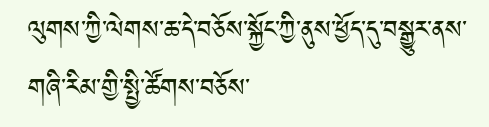ལུགས་ཀྱི་ལེགས་ཆ་དེ་བཅོས་སྐྱོང་ཀྱི་ནུས་ཕྱོད་དུ་བསྒྱུར་ནས་གཞི་རིམ་གྱི་སྤྱི་ཚོགས་བཅོས་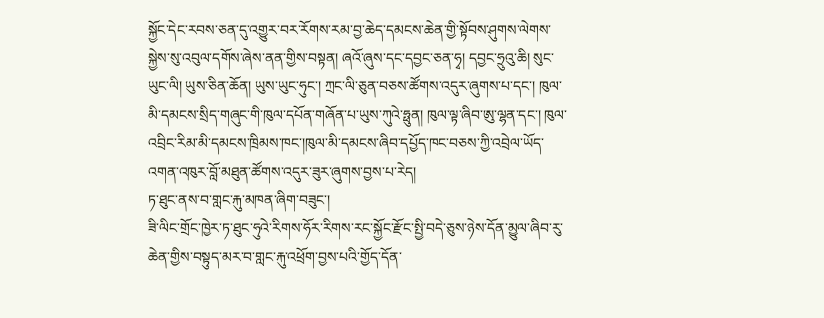སྐྱོང་དེང་རབས་ཅན་དུ་འགྱུར་བར་རོགས་རམ་བྱ་ཆེད་དམངས་ཆེན་གྱི་སྟོབས་ཤུགས་ལེགས་སྐྱེས་སུ་འབུལ་དགོས་ཞེས་ནན་གྱིས་བསྟན། ཞའོ་ཞུས་དང་དབྱང་ཅན་ཧྭ། དབྱང་ཧྲུའུ་ཆི། སུང་ཡུང་ལི། ཡུས་ཅིན་ཆོན། ཡུས་ཡུང་ཧུང་། ཀྲང་ལི་ཅུན་བཅས་ཚོགས་འདུར་ཞུགས་པ་དང་། ཁུལ་མི་དམངས་སྲིད་གཞུང་གི་ཁུལ་དཔོན་གཞོན་པ་ཡུས་ཀུའེ་ཧྥུན། ཁུལ་ལྟ་ཞིབ་ཨུ་ལྷན་དང་། ཁུལ་འབྲིང་རིམ་མི་དམངས་ཁྲིམས་ཁང་།ཁུལ་མི་དམངས་ཞིབ་དཔྱོད་ཁང་བཅས་ཀྱི་འབྲེལ་ཡོད་འགན་འཁུར་བློ་མཐུན་ཚོགས་འདུར་ཟུར་ཞུགས་བྱས་པ་རེད།
ཏ་ཐུང་ནས་བ་གླང་རྐུ་མཁན་ཞིག་བཟུང་།
ཟི་ལིང་གྲོང་ཁྱེར་ཏ་ཐུང་ཧུའེ་རིགས་ཧོར་རིགས་རང་སྐྱོང་རྫོང་སྤྱི་བདེ་ཅུས་ཉེས་དོན་མྱུལ་ཞིབ་རུ་ཆེན་གྱིས་བསྟུད་མར་བ་གླང་རྐུ་འཕྲོག་བྱས་པའི་གྱོད་དོན་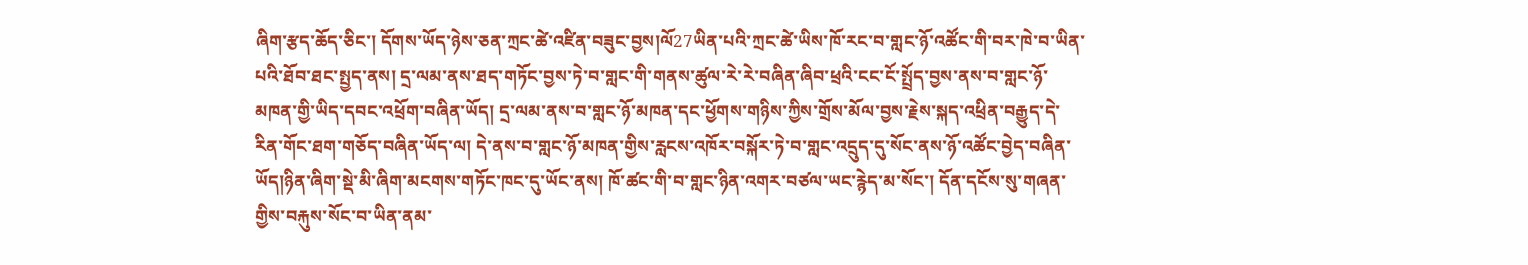ཞིག་རྩད་ཆོད་ཅིང་། དོགས་ཡོད་ཉེས་ཅན་ཀྲང་ཚེ་འཛིན་བཟུང་བྱས།ལོ27ཡིན་པའི་ཀྲང་ཚེ་ཡིས་ཁོ་རང་བ་གླང་ཉོ་འཚོང་གི་བར་ཁེ་བ་ཡིན་པའི་ཐོབ་ཐང་སྤྱད་ནས། དྲ་ལམ་ནས་ཐད་གཏོང་བྱས་ཏེ་བ་གླང་གི་གནས་ཚུལ་རེ་རེ་བཞིན་ཞིབ་ཕྲའི་ངང་ངོ་སྤྲོད་བྱས་ནས་བ་གླང་ཉོ་མཁན་གྱི་ཡིད་དབང་འཕྲོག་བཞིན་ཡོད། དྲ་ལམ་ནས་བ་གླང་ཉོ་མཁན་དང་ཕྱོགས་གཉིས་ཀྱིས་གྲོས་མོལ་བྱས་རྗེས་སྐད་འཕྲིན་བརྒྱུད་དེ་རིན་གོང་ཐག་གཅོད་བཞིན་ཡོད་ལ། དེ་ནས་བ་གླང་ཉོ་མཁན་གྱིས་རླངས་འཁོར་བསྐོར་ཏེ་བ་གླང་འདྲུད་དུ་སོང་ནས་ཉོ་འཚོང་བྱེད་བཞིན་ཡོད།ཉིན་ཞིག་སྡེ་མི་ཞིག་མངགས་གཏོང་ཁང་དུ་ཡོང་ནས། ཁོ་ཚང་གི་བ་གླང་ཉིན་འགར་བཙལ་ཡང་རྙེད་མ་སོང་། དོན་དངོས་སུ་གཞན་གྱིས་བརྐུས་སོང་བ་ཡིན་ནམ་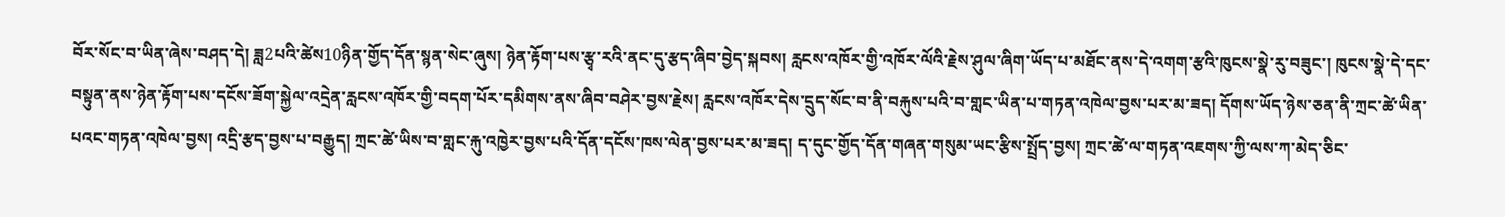བོར་སོང་བ་ཡིན་ཞེས་བཤད་དེ། ཟླ2པའི་ཚེས10ཉིན་གྱོད་དོན་སྙན་སེང་ཞུས། ཉེན་རྟོག་པས་རྩྭ་རའི་ནང་དུ་རྩད་ཞིབ་བྱེད་སྐབས། རླངས་འཁོར་གྱི་འཁོར་ལོའི་རྗེས་ཤུལ་ཞིག་ཡོད་པ་མཐོང་ནས་དེ་འགག་རྩའི་ཁུངས་སྣེ་རུ་བཟུང་། ཁུངས་སྣེ་དེ་དང་བསྟུན་ནས་ཉེན་རྟོག་པས་དངོས་ཟོག་སྐྱེལ་འདྲེན་རླངས་འཁོར་གྱི་བདག་པོར་དམིགས་ནས་ཞིབ་བཤེར་བྱས་རྗེས། རླངས་འཁོར་དེས་དྲུད་སོང་བ་ནི་བརྐུས་པའི་བ་གླང་ཡིན་པ་གཏན་འཁེལ་བྱས་པར་མ་ཟད། དོགས་ཡོད་ཉེས་ཅན་ནི་ཀྲང་ཚེ་ཡིན་པའང་གཏན་འཁེལ་བྱས། འདྲི་རྩད་བྱས་པ་བརྒྱུད། ཀྲང་ཚེ་ཡིས་བ་གླང་རྐུ་འཁྱེར་བྱས་པའི་དོན་དངོས་ཁས་ལེན་བྱས་པར་མ་ཟད། ད་དུང་གྱོད་དོན་གཞན་གསུམ་ཡང་རྩིས་སྤྲོད་བྱས། ཀྲང་ཚེ་ལ་གཏན་འཇགས་ཀྱི་ལས་ཀ་མེད་ཅིང་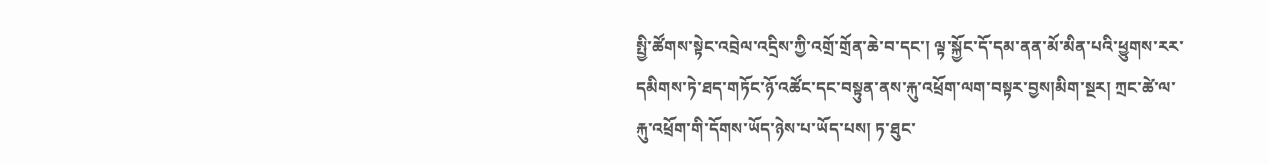སྤྱི་ཚོགས་སྟེང་འབྲེལ་འདྲིས་ཀྱི་འགྲོ་གྲོན་ཆེ་བ་དང་། ལྟ་སྐྱོང་དོ་དམ་ནན་མོ་མིན་པའི་ཕྱུགས་རར་དམིགས་ཏེ་ཐད་གཏོང་ཉོ་འཚོང་དང་བསྟུན་ནས་རྐུ་འཕྲོག་ལག་བསྟར་བྱས།མིག་སྔར། ཀྲང་ཚེ་ལ་རྐུ་འཕྲོག་གི་དོགས་ཡོད་ཉེས་པ་ཡོད་པས། ཏ་ཐུང་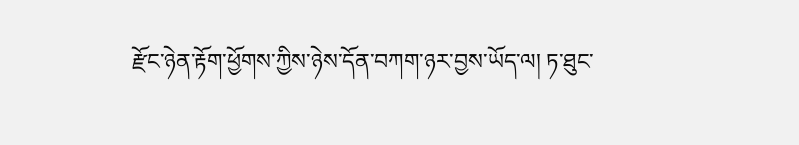རྫོང་ཉེན་རྟོག་ཕྱོགས་ཀྱིས་ཉེས་དོན་བཀག་ཉར་བྱས་ཡོད་ལ། ཏ་ཐུང་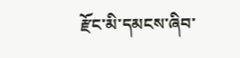རྫོང་མི་དམངས་ཞིབ་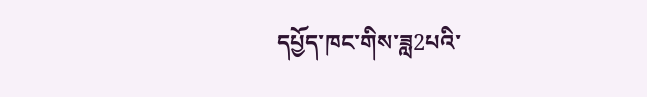དཔྱོད་ཁང་གིས་ཟླ2པའི་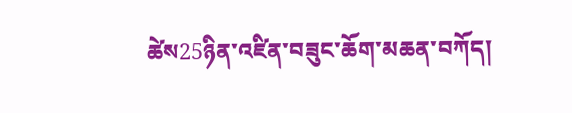ཚེས25ཉིན་འཛིན་བཟུང་ཆོག་མཆན་བཀོད།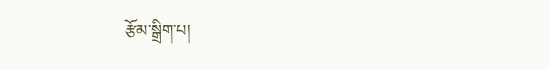རྩོམ་སྒྲིག་པ།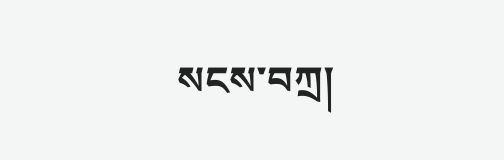སངས་བཀྲ།